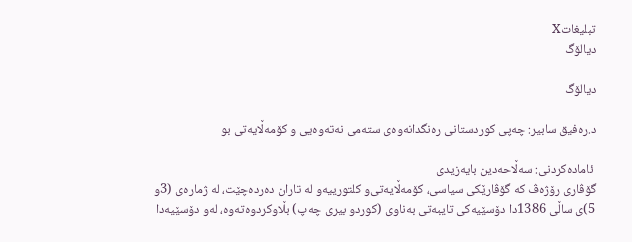تبليغاتX
دیالۆگ

دیالۆگ

د.ره‌فیق سابیر: چه‌پی‌ كوردستانی‌ ره‌نگدانه‌وه‌ی‌ سته‌می‌ نه‌ته‌وه‌یی‌ و كۆمه‌ڵایه‌تی‌ بو

 ئاماده‌کردنی: سه‌ڵاحه‌دین بایه‌زیدی
گۆڤاری رۆژه‌ڤ که‌ گۆڤارێکی سیاسی، کۆمه‌ڵایه‌تی‌و کلتورییه‌‌و له‌ تاران ده‌رده‌چێت، له‌ ژماره‌ی (3و 5)ی ساڵی 1386دا دۆسێیه‌کی تایبه‌تی به‌ناوی (کوردو بیری چه‌پ) بڵاوکردوه‌ته‌وه‌، له‌و دۆسێیه‌دا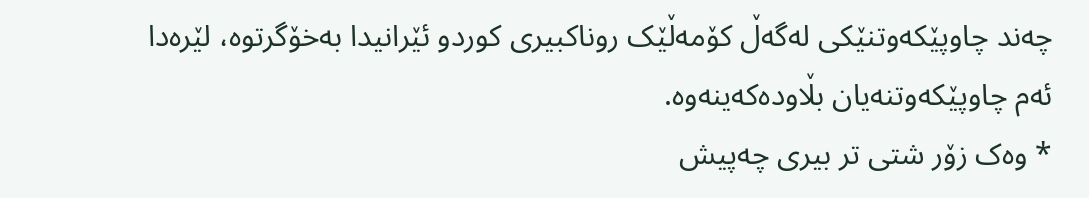چه‌ند چاوپێکه‌وتنێکی له‌گه‌ڵ‌ کۆمه‌ڵێک روناکبیری کوردو ئێرانیدا به‌خۆگرتوه‌، لێره‌دا ئه‌م چاوپێکه‌وتنه‌یان بڵاوده‌که‌ینه‌وه‌.
* وه‌ک زۆر شتی تر بیری چه‌پیش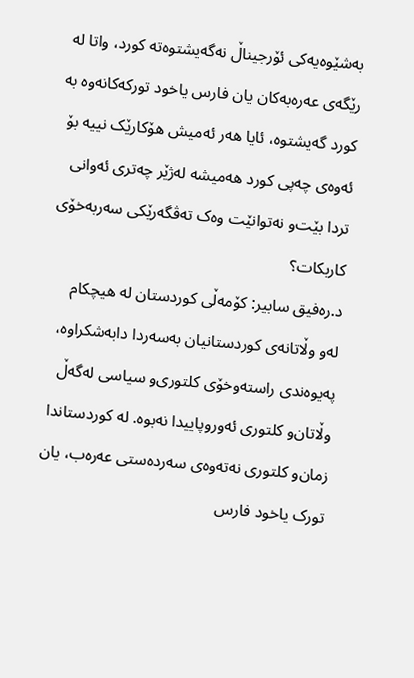به‌شێوه‌یه‌کی ئۆرجیناڵ‌ نه‌گه‌یشتوه‌ته‌ کورد، واتا له‌ رێگه‌ی عه‌ره‌به‌کان یان فارس یاخود تورکه‌کانه‌وه‌ به‌ کورد گه‌یشتوه‌، ئایا هه‌ر ئه‌میش هۆکارێک نییه‌ بۆ ئه‌وه‌ی چه‌پی کورد هه‌میشه‌ له‌ژێر چه‌تری ئه‌وانی تردا بێت‌و نه‌توانێت وه‌ک ته‌ڤگه‌رێکی سه‌ربه‌خۆی کاربکات؟
د.ره‌فیق سابیر: کۆمه‌ڵی کوردستان له‌ هیچکام له‌و وڵاتانه‌ی کوردستانیان به‌سه‌ردا دابه‌شکراوه‌، په‌یوه‌ندی راسته‌وخۆی کلتوری‌و سیاسی له‌گه‌ڵ‌ وڵاتان‌و کلتوری ئه‌وروپاییدا‌ نه‌بوه‌. له ‌کوردستاندا زمان‌و کلتوری نه‌ته‌وه‌ی سه‌رده‌ستی عه‌ره‌ب، یان تورک یاخود فارس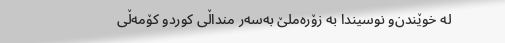له‌ خوێندن‌و نوسیندا به‌ زۆره‌ملێ به‌سه‌ر منداڵی کوردو کۆمه‌ڵی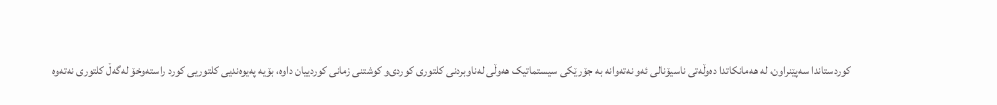کوردستاندا سه‌پێنراون، له‌ هه‌مانکاتدا ده‌وڵه‌تی ناسیۆنالی ئه‌و نه‌ته‌وانه‌ به‌ جۆرێکی سیستماتیک هه‌وڵی له‌ناوبردنی کلتوری کوردی‌و کوشتنی زمانی کوردییان داوه‌، بۆیه‌ په‌یوه‌ندیی کلتوریی کورد راسته‌وخۆ له‌گه‌ڵ‌ کلتوری نه‌ته‌وه‌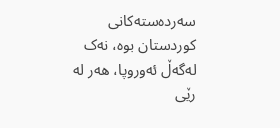سه‌رده‌سته‌کانی کوردستان بوه، نه‌ک له‌گه‌ڵ‌ ئه‌وروپا، هه‌ر‌ له‌ رێی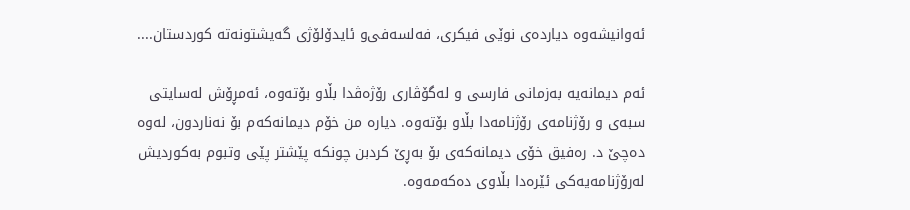ئه‌وانیشه‌وه‌ دیارده‌ی نوێی فیکری، فه‌لسه‌فی‌و ئایدۆلۆژی گه‌یشتونه‌ته‌ کوردستان‌....

ئه‌م دیمانه‌یه به‌زمانی فارسی و له‌گۆڤاری رۆژه‌ڤدا بڵاو بۆته‌وه، ئه‌مڕۆش له‌سایتی سبه‌ی و رۆژنامه‌ی رۆژنامه‌دا بڵاو بۆته‌وه. دیاره من خۆم دیمانه‌كه‌م بۆ نه‌ناردون، له‌وه ده‌چێ د. ره‌فیق خۆی دیمانه‌كه‌ی بۆ به‌ڕێ كردبن چونكه پێشتر پێی وتبوم به‌كوردیش له‌رۆژنامه‌یه‌كی ئێره‌دا بڵاوی ده‌كه‌مه‌وه.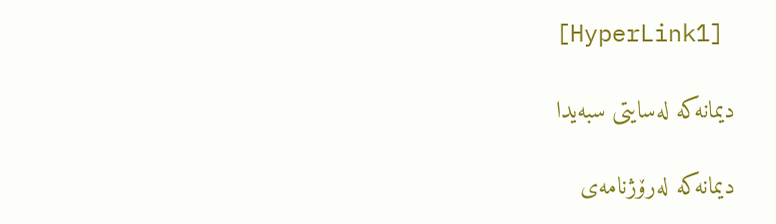[HyperLink1]

دیمانه‌كه‌ له‌سایتی سبه‌یدا

دیمانه‌كه له‌رۆژنامه‌ی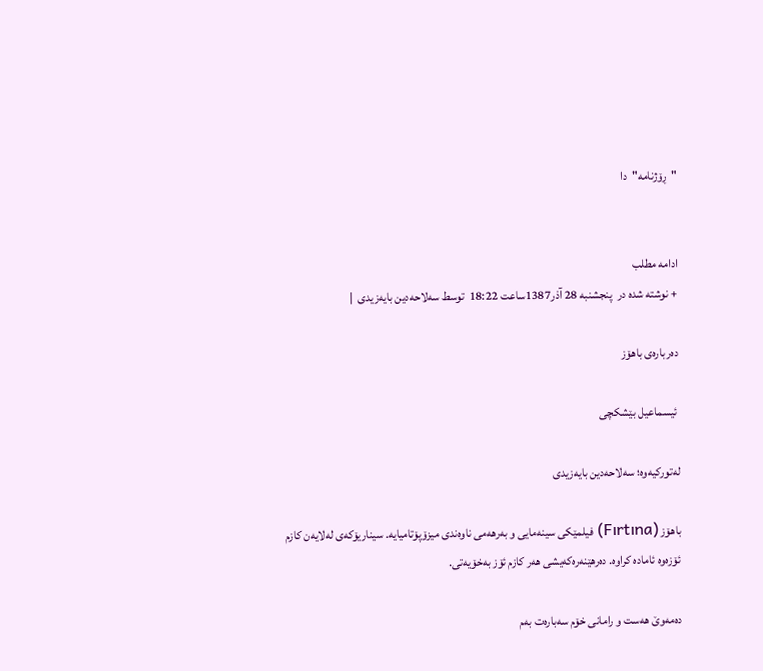"ڕۆژنامه‌"دا


ادامه مطلب
+ نوشته شده در  پنجشنبه 28 آذر1387ساعت 18:22  توسط سه‌لاحه‌دین بایه‌زیدی  |

ده‌رباره‌ی باهۆز

 ئیسماعیل بێشكچی

له‌توركیه‌وه؛ سه‌لاحه‌دین بایه‌زیدی

باهۆز (Fırtına) فیلمێكی سینه‌مایی و به‌رهه‌می ناوه‌ندی میزۆپۆتامیایه‌. سیناریۆكه‌ی له‌لایه‌ن كازم ئۆزه‌وه ئاماده‌ كراوه. ده‌رهێنه‌ره‌كه‌یشی هه‌ر كازم ئۆز به‌خۆیه‌تی.

ده‌مه‌وێ هه‌ست و رامانی خۆم سه‌باره‌ت به‌م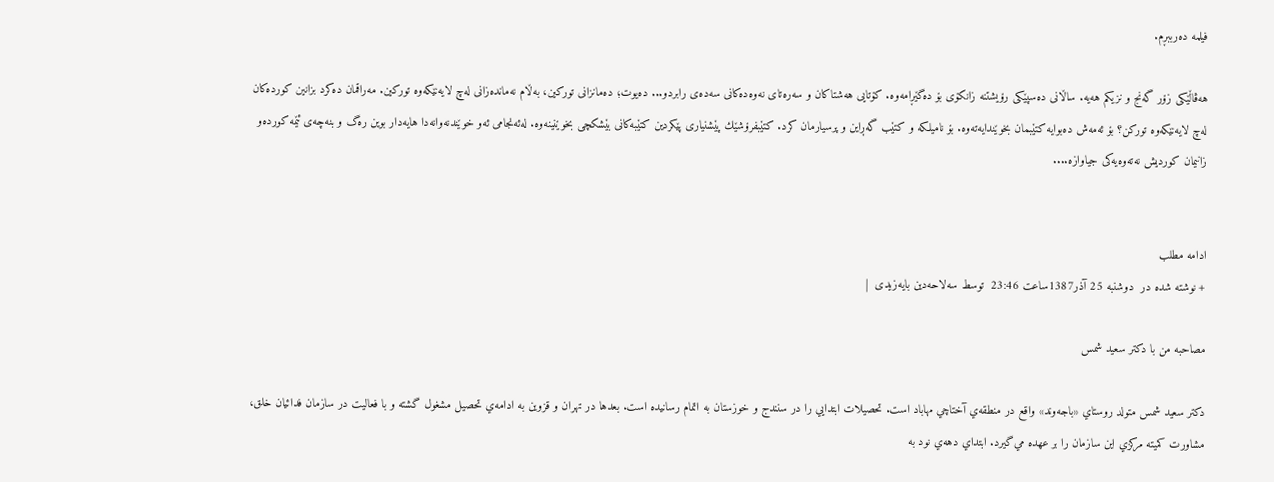فیلمه ده‌رببڕم.

هه‌ڤاڵێكی زۆر گه‌نج و نزیكم هه‌یه. ساڵانی ده‌سپێكی رۆیشتنه زانكۆی بۆ ده‌گێڕامه‌وه. كۆتایی هه‌شتاكان و سه‌ره‌تای نه‌وه‌ده‌كانی سه‌ده‌ی رابردو... ده‌یوت؛ ده‌مانزانی توركین، به‌ڵام نه‌مانده‌زانی له‌چ لایه‌نێكه‌وه توركین. مه‌راقمان ده‌كرد بزانین كورده‌كان له‌چ لایه‌نێكه‌وه توركن؟ بۆ ئه‌مه‌ش ده‌بوایه كتێبمان بخوێندایه‌ته‌وه. بۆ نامیلكه و كتێب گه‌ڕاین و پرسیارمان كرد. كتێبفرۆشێك پێشنیاری پێكردین كتێبه‌كانی بێشكچی بخوێنینه‌وه. له‌ئه‌نجامی ئه‌و خوێندنه‌وانه‌دا هایه‌دار بوین ره‌گ و بنه‌چه‌ی ئێمه كورده‌و زانیمان كوردیش نه‌ته‌وه‌یه‌كی جیاوازه....


ادامه مطلب
+ نوشته شده در  دوشنبه 25 آذر1387ساعت 23:46  توسط سه‌لاحه‌دین بایه‌زیدی  |

مصاحبه من با دكتر سعيد شمس

دكتر سعيد شمس متولد روستاي «باجه‌وند» واقع در منطقه‌ي آختاچي مهاباد است. تحصيلات ابتدايي را در سنندج و خوزستان به اتمام رسانيده است. بعدها در تهران و قزوين به ادامه‌ي تحصيل مشغول گشته و با فعاليت در سازمان فدائيان خلق، مشاورت كميته مركزي اين سازمان را بر عهده مي‌گيرد. ابتداي دهه‌ي نود به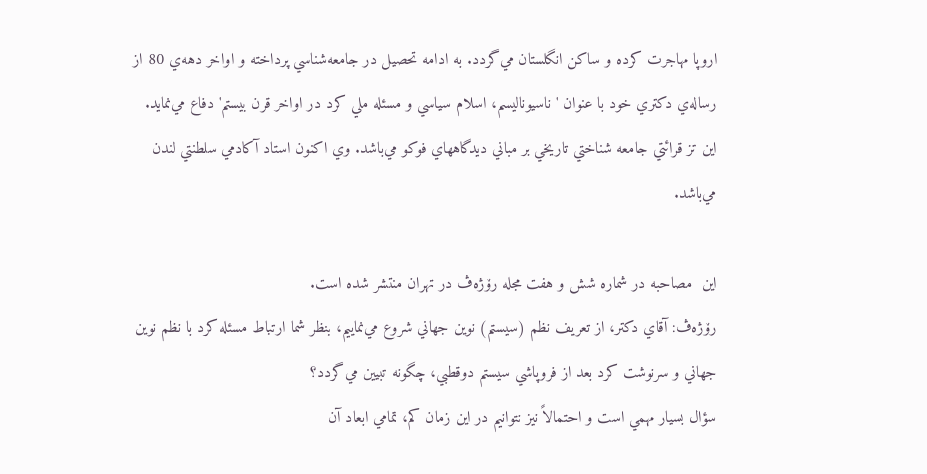اروپا مهاجرت كرده و ساكن انگلستان مي‌گردد. به ادامه تحصيل در جامعه‌شناسي پرداخته و اواخر دهه‌ي 80 از رساله‌ي دكتري خود با عنوان 'ناسيوناليسم، اسلام سياسي و مسئله ملي كرد در اواخر قرن بيستم' دفاع مي‌نمايد. اين تز قرائتي جامعه شناختي تاريخي بر مباني ديدگاههاي فوكو مي‌باشد. وي اكنون استاد آكادمي سلطنتي لندن مي‌باشد.

این  مصاحبه در شماره شش و هفت مجله رۆژه‌ڤ در تهران منتشر شده‌ است.
رۆژه‌ڤ: آقاي دكتر، از تعريف نظم (سيستم) نوين جهاني شروع مي‌نماييم، بنظر شما ارتباط مسئله كرد با نظم نوين جهاني و سرنوشت كرد بعد از فروپاشي سيستم دوقطبي، چگونه تبيين مي‌گردد؟
سؤال بسيار مهمي است و احتمالاً نيز نتوانيم در اين زمان كم، تمامي ابعاد آن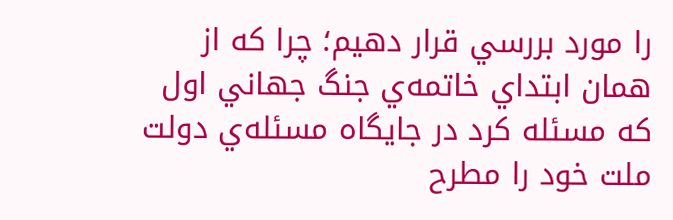را مورد بررسي قرار دهيم؛ چرا كه از همان ابتداي خاتمه‌ي جنگ جهاني اول كه مسئله كرد در جايگاه مسئله‌ي دولت ملت خود را مطرح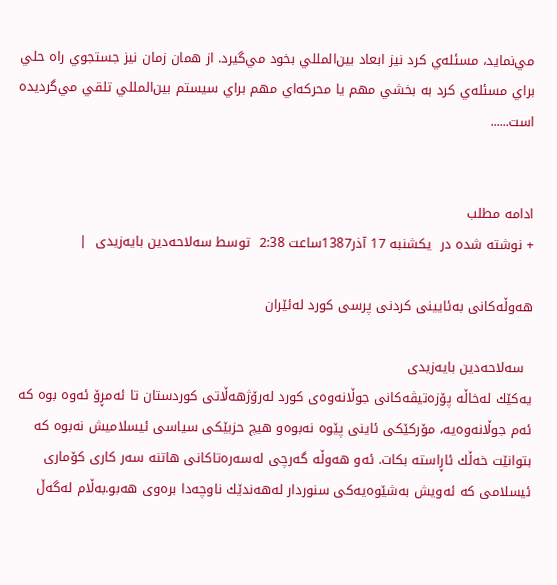مي‌نمايد، مسئله‌ي كرد نيز ابعاد بين‌المللي بخود مي‌گيرد. از همان زمان نيز جستجوي راه حلي براي مسئله‌ي كرد به بخشي مهم يا محركه‌اي مهم براي سيستم بين‌المللي تلقي مي‌گرديده است......


ادامه مطلب
+ نوشته شده در  یکشنبه 17 آذر1387ساعت 2:38  توسط سه‌لاحه‌دین بایه‌زیدی  |

هه‌وڵه‌كانی به‌ئایینی كردنی پرسی كورد له‌ئێران

  سه‌لاحه‌دین بایه‌زیدی
یه‌كێك له‌خاڵه‌ پۆزه‌تیڤه‌كانی جوڵانه‌وه‌ی كورد له‌رۆژهه‌ڵاتی كوردستان تا ئه‌مڕۆ ئه‌وه بوه كه‌ ئه‌م جوڵانه‌وه‌یه، مۆركێكی ئاینی پێوه نه‌بوه‌و هیچ حزبێكی سیاسی ئیسلامیش نه‌بوه كه بتوانێت خه‌ڵك ئاڕاسته بكات. ئه‌و هه‌وڵه گه‌رچی له‌سه‌ره‌تاكانی هاتنه سه‌ر كاری كۆماری ئیسلامی كه ئه‌ویش به‌شێوه‌یه‌كی سنوردار له‌هه‌ندێك ناوچه‌دا بره‌وی هه‌بو.به‌ڵام له‌گه‌ڵ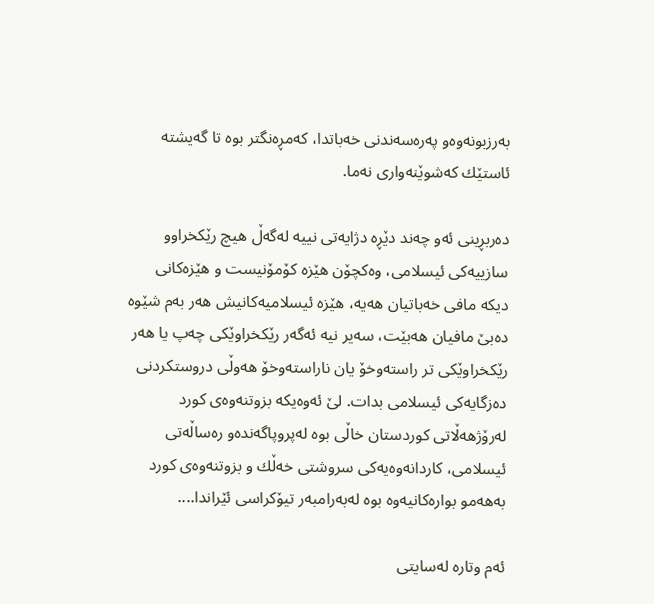به‌رزبونه‌وه‌و په‌ره‌سه‌ندنی خه‌باتدا، كه‌مڕه‌نگتر بوه تا گه‌یشته ئاستێك كه‌شوێنه‌واری نه‌ما.

ده‌ربڕینی ئه‌و چه‌ند دێڕه دژایه‌تی نییه له‌گه‌ڵ هیچ رێكخراوو سازییه‌كی ئیسلامی، وه‌كچۆن هێزه كۆمۆنیست و هێزه‌كانی دیكه مافی خه‌باتیان هه‌یه، هێزه ئیسلامیه‌كانیش هه‌ر به‌م شێوه ده‌بێ مافیان هه‌بێت، سه‌یر نیه ئه‌گه‌ر رێكخراوێكی چه‌پ یا هه‌ر رێكخراوێكی تر راسته‌وخۆ یان ناراسته‌وخۆ هه‌وڵی دروستكردنی ده‌زگایه‌كی ئیسلامی بدات. لێ ئه‌وه‌یكه بزوتنه‌وه‌ی كورد له‌رۆژهه‌ڵاتی كوردستان خاڵی بوه له‌پروپاگه‌نده‌و ره‌ساڵه‌تی ئیسلامی، كاردانه‌وه‌یه‌كی سروشتی خه‌ڵك و بزوتنه‌وه‌ی كورد به‌‌هه‌مو بواره‌كانیه‌وه بوه له‌به‌رامبه‌ر تیۆكراسی ئێراندا....

ئه‌م وتاره له‌سایتی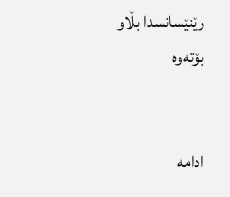رێنێسانسدا بڵاو بۆته‌وه


ادامه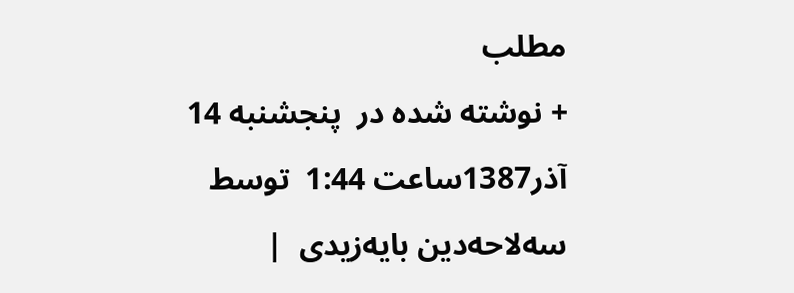مطلب
+ نوشته شده در  پنجشنبه 14 آذر1387ساعت 1:44  توسط سه‌لاحه‌دین بایه‌زیدی  |